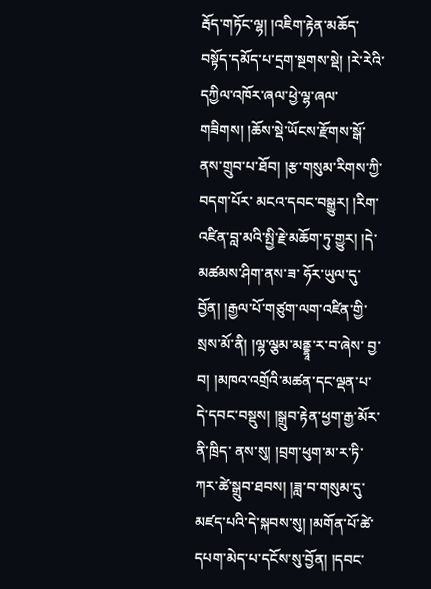རྦོད་གཏོང་ལྷ། །འཇིག་རྟེན་མཆོད་བསྟོད་དམོད་པ་དྲག་སྔགས་སྡེ། །རེ་རེའི་དཀྱིལ་འཁོར་ཞལ་ཕྱེ་ལྷ་ཞལ་ གཟིགས། །ཆོས་སྡེ་ཡོངས་རྫོགས་སྒོ་ནས་གྲུབ་པ་ཐོབ། །རྩ་གསུམ་རིགས་ཀྱི་བདག་པོར་ མངའ་དབང་བསྒྱུར། །རིག་འཛིན་བླ་མའི་སྤྱི་རྗེ་མཆོག་ཏུ་གྱུར། །དེ་མཚམས་ཤིག་ནས་ཟ་ ཧོར་ཡུལ་དུ་བྱོན། །རྒྱལ་པོ་གཙུག་ལག་འཛིན་གྱི་སྲས་མོ་ནི། །ལྷ་ལྕམ་མནྡྷཱ་ར་བ་ཞེས་ བྱ་བ། །མཁའ་འགྲོའི་མཚན་དང་ལྡན་པ་དེ་དབང་བསྡུས། །སྒྲུབ་རྟེན་ཕྱག་རྒྱ་མོར་ནི་ཁྲིད་ ནས་སུ། །བྲག་ཕུག་མ་ར་ཏི་ཀར་ཚེ་སྒྲུབ་ཐབས། །ཟླ་བ་གསུམ་དུ་མཛད་པའི་དེ་སྐབས་སུ། །མགོན་པོ་ཚེ་དཔག་མེད་པ་དངོས་སུ་བྱོན། །དབང་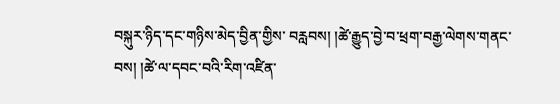བསྐུར་ཉིད་དང་གཉིས་མེད་བྱིན་གྱིས་ བརླབས། །ཚེ་རྒྱུད་བྱེ་བ་ཕྲག་བརྒྱ་ལེགས་གནང་བས། །ཚེ་ལ་དབང་བའི་རིག་འཛིན་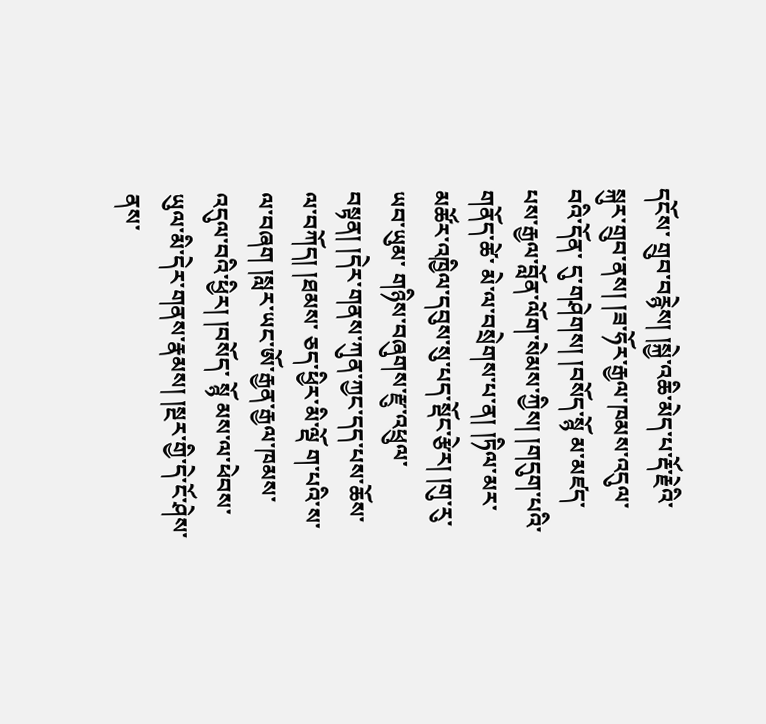དངོས་ གྲུབ་བརྙེས། །སྐྱེ་འཆི་མེད་པ་རྡོ་རྗེའི་སྐུར་གྲུབ་ནས། །ཟ་ཧོར་རྒྱལ་ཁམས་འདུལ་བའི་དོན་ དུ་གཤེགས། །བསོད་སྙོ མ་མཛད་པས་རྒྱལ་བློན་ལོག་སེམས་ཀྱིས། །གདུག་པའི་གནོད་ཚེ་ མེ་ལ་བསྲེགས་པ་ན། །ཏིལ་མར་མཚོར་འཁྱིལ་དབུས་སུ་པད་སྡོང་རྩེར། །གུ་རུ་ཡབ་ཡུམ་ གཉིས་བཞུགས་རྫུ་འཕྲུལ་བསྟན། །དེར་གནས་ཀུན་ཀྱང་དད་པས་ཆོས་ལ་བཀོད། །ཐམས་ ཅད་ཕྱིར་མི་ལྡོ ག་པའི་ས་ལ་བཞག །སླར་ཡང་ཨོ་རྒྱན་རྒྱལ་ཁམས་འདུལ་བའི་ཕྱིར། །བསོད་ སྙོ མས་ལ་ཕེབས་ཡུལ་མི་དེར་གནས་རྣམས། །སྔར་གྱི་དེ་ངོ་ཤེས་ནས་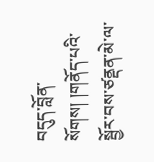བདུད་བློན་སོགས། །གནོད་པའི་སྦྱོར་བས་ཙནྡན་མེ་ལ་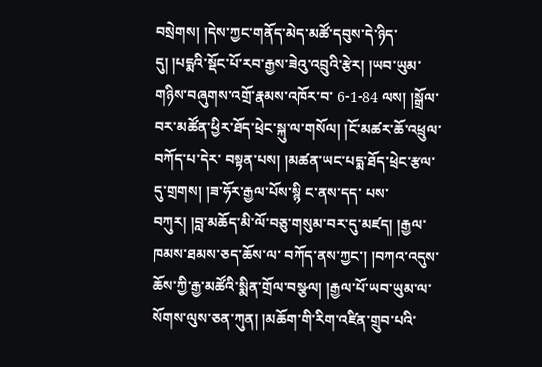བསྲེགས། །དེས་ཀྱང་གནོད་མེད་མཚོ་དབུས་དེ་ཉིད་དུ། །པདྨའི་སྡོང་པོ་རབ་རྒྱས་ཟེའུ་འབྲུའི་རྩེར། །ཡབ་ཡུམ་གཉིས་བཞུགས་འགྲོ་རྣམས་འཁོར་བ་ 6-1-84 ལས། །སྒྲོལ་བར་མཚོན་ཕྱིར་ཐོད་ཕྲེང་སྐུ་ལ་གསོལ། །ངོ་མཚར་ཆོ་འཕྲུལ་བཀོད་པ་དེར་ བསྟན་པས། །མཚན་ཡང་པདྨ་ཐོད་ཕྲེང་རྩལ་དུ་གྲགས། །ཟ་ཧོར་རྒྱལ་པོས་སྙི ང་ནས་དད་ པས་བཀུར། །བླ་མཆོད་མི་ལོ་བཅུ་གསུམ་བར་དུ་མཛད། །རྒྱལ་ཁམས་ཐམས་ཅད་ཆོས་ལ་ བཀོད་ནས་ཀྱང་། །བཀའ་འདུས་ཆོས་ཀྱི་རྒྱ་མཚོའི་སྨིན་གྲོལ་བསྩལ། །རྒྱལ་པོ་ཡབ་ཡུམ་ལ་ སོགས་ལུས་ཅན་ཀུན། །མཆོག་གི་རིག་འཛིན་གྲུབ་པའི་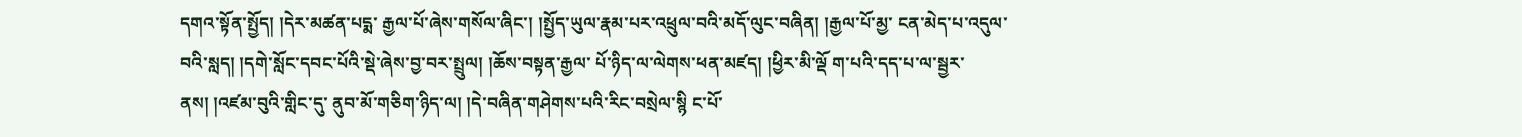དགའ་སྟོན་སྤྱོད། །དེར་མཚན་པདྨ་ རྒྱལ་པོ་ཞེས་གསོལ་ཞིང་། །སྤྱོད་ཡུལ་རྣམ་པར་འཕྲུལ་བའི་མདོ་ལུང་བཞིན། །རྒྱལ་པོ་མྱ་ ངན་མེད་པ་འདུལ་བའི་སླད། །དགེ་སློང་དབང་པོའི་སྡེ་ཞེས་བྱ་བར་སྤྲུལ། །ཆོས་བསྟན་རྒྱལ་ པོ་ཉིད་ལ་ལེགས་ཕན་མཛད། །ཕྱིར་མི་ལྡོ ག་པའི་དད་པ་ལ་སྦྱར་ནས། །འཛམ་བུའི་གླིང་དུ་ ནུབ་མོ་གཅིག་ཉིད་ལ། །དེ་བཞིན་གཤེགས་པའི་རིང་བསྲེལ་སྙི ང་པོ་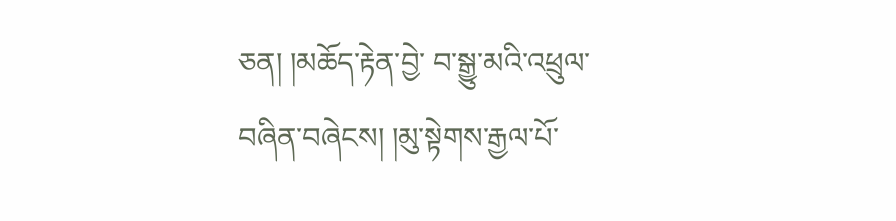ཅན། །མཆོད་རྟེན་བྱེ་ བ་སྒྱུ་མའི་འཕྲུལ་བཞིན་བཞེངས། །མུ་སྟེགས་རྒྱལ་པོ་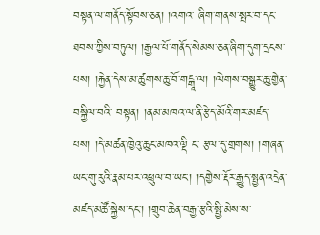བསྟན་ལ་གནོད་སྟོབས་ཅན། །འགའ་ ཞིག་གནས་སྤར་བ་དང་ཐབས་ཀྱིས་བཏུལ། །རྒྱལ་པོ་གནོད་སེམས་ཅན་ཞིག་དུག་དྲངས་ པས། །རྐྱེན་དེས་མ་ཚུགས་ཆུ་བོ་གངྒཱ་ལ། །ལེགས་བསྒྱུར་ཆུ་གྱེན་བསྐྱིལ་བའི་ བསྟན། །ནམ་མཁའ་ལ་ནི་རྩེད་མོའི་གར་མཛད་པས། །དེ་མཚན་ཁྱེའུ་ཆུང་མཁའ་ལྡི ང་ རྩལ་དུ་གྲགས། །གཞན་ཡང་གུ་རུའི་རྣམ་པར་འཕྲུལ་བ་ཡང་། །དགྱེས་རྡོར་རྒྱུད་སྤྱན་འདྲེན་ མཛད་མཚོ་སྐྱེས་དང་། །གྲུབ་ཆེན་བརྒྱ་རྩའི་སྤྱི་མེས་ས་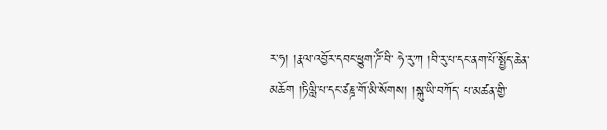ར་ཧ། །རྣལ་འབྱོར་དབང་ཕྱུག་ཌོཾ་བི་ ཧེ་རུ་ཀ །བི་རུ་པ་དང་ནག་པོ་སྤྱོད་ཆེན་མཆོག །ཏིལླི་པ་དང་ཙཎྜ་གོ་མི་སོགས། །སྐུ་ཡི་བཀོད་ པ་མཚན་གྱི་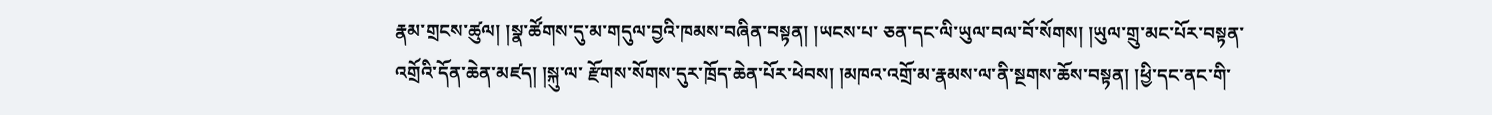རྣམ་གྲངས་ཚུལ། །སྣ་ཚོགས་དུ་མ་གདུལ་བྱའི་ཁམས་བཞིན་བསྟན། །ཡངས་པ་ ཅན་དང་ལི་ཡུལ་བལ་བོ་སོགས། །ཡུལ་གྲུ་མང་པོར་བསྟན་འགྲོའི་དོན་ཆེན་མཛད། །སྐུ་ལ་ རྫོགས་སོགས་དུར་ཁྲོད་ཆེན་པོར་ཕེབས། །མཁའ་འགྲོ་མ་རྣམས་ལ་ནི་སྔགས་ཆོས་བསྟན། །ཕྱི་དང་ནང་གི་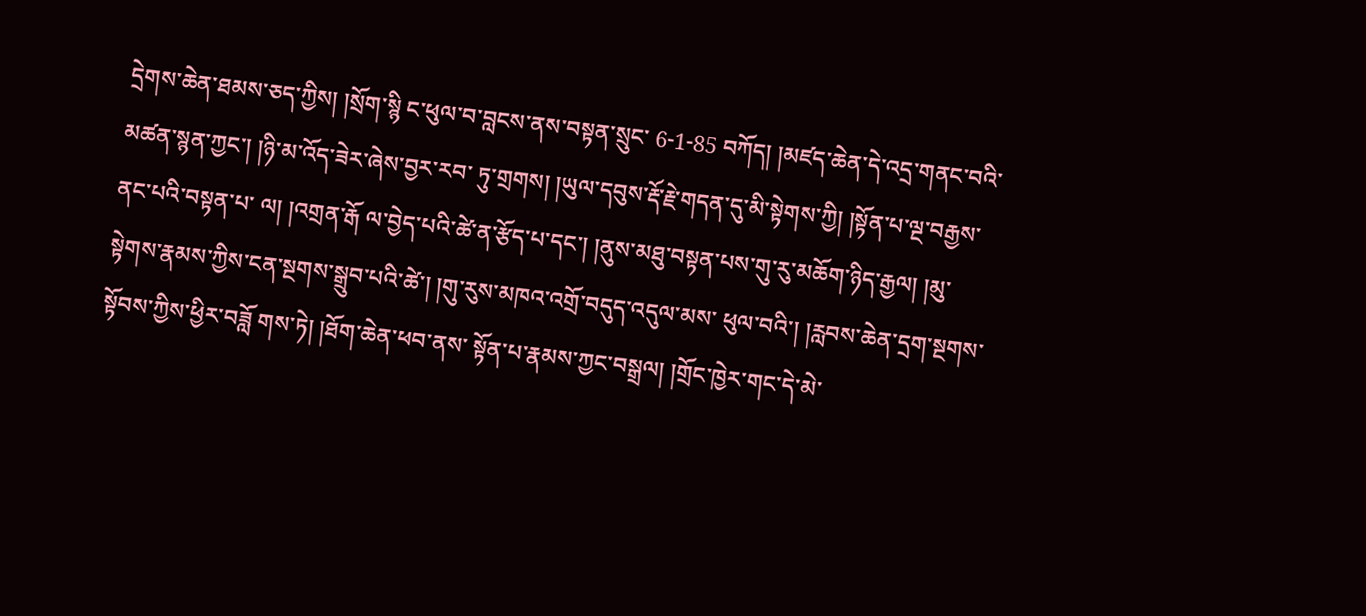དྲེགས་ཆེན་ཐམས་ཅད་ཀྱིས། །སྲོག་སྙི ང་ཕུལ་བ་བླངས་ནས་བསྟན་སྲུང་ 6-1-85 བཀོད། །མཛད་ཆེན་དེ་འདྲ་གནང་བའི་མཚན་སྙན་ཀྱང་། །ཉི་མ་འོད་ཟེར་ཞེས་བྱར་རབ་ ཏུ་གྲགས། །ཡུལ་དབུས་རྡོ་རྗེ་གདན་དུ་མི་སྟེགས་ཀྱི། །སྟོན་པ་ལྔ་བརྒྱས་ནང་པའི་བསྟན་པ་ ལ། །འགྲན་རྒོ ལ་བྱེད་པའི་ཚེ་ན་རྩོད་པ་དང་། །ནུས་མཐུ་བསྟན་པས་གུ་རུ་མཆོག་ཉིད་རྒྱལ། །མུ་སྟེགས་རྣམས་ཀྱིས་ངན་སྔགས་སྒྲུབ་པའི་ཚེ་། །གུ་རུས་མཁའ་འགྲོ་བདུད་འདུལ་མས་ ཕུལ་བའི་། །རླབས་ཆེན་དྲག་སྔགས་སྟོབས་ཀྱིས་ཕྱིར་བཟློ གས་ཏེ། །ཐོག་ཆེན་ཕབ་ནས་ སྟོན་པ་རྣམས་ཀྱང་བསྒྲལ། །གྲོང་ཁྱེར་གང་དེ་མེ་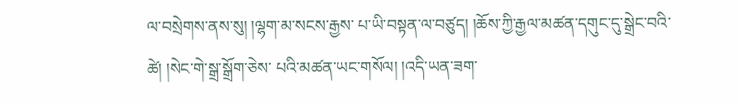ལ་བསྲེགས་ནས་སུ། །ལྷག་མ་སངས་རྒྱས་ པ་ཡི་བསྟན་ལ་བཙུད། །ཆོས་ཀྱི་རྒྱལ་མཚན་དགུང་དུ་སྒྲེང་བའི་ཚེ། །སེང་གེ་སྒྲ་སྒྲོག་ཅེས་ པའི་མཚན་ཡང་གསོལ། །འདི་ཡན་ཟག་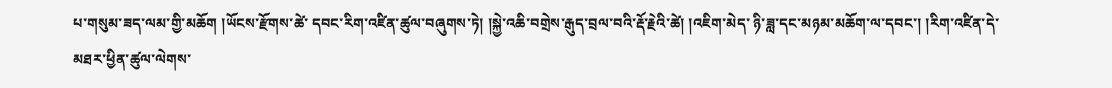པ་གསུམ་ཟད་ལམ་གྱི་མཆོག །ཡོངས་རྫོགས་ཚེ་ དབང་རིག་འཛིན་ཚུལ་བཞུགས་ཏེ། །སྐྱེ་འཆི་བགྲེས་རྒུད་བྲལ་བའི་རྡོ་རྗེའི་ཚེ། །འཇིག་མེད་ ཉི་ཟླ་དང་མཉམ་མཆོག་ལ་དབང་། །རིག་འཛིན་དེ་མཐར་ཕྱིན་ཚུལ་ལེགས་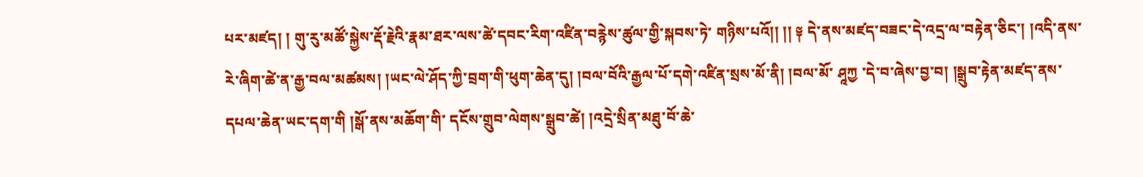པར་མཛད། ། གུ་རུ་མཚོ་སྐྱེས་རྡོ་རྗེའི་རྣམ་ཐར་ལས་ཚེ་དབང་རིག་འཛིན་བརྙེས་ཚུལ་གྱི་སྐབས་ཏེ་ གཉིས་པའོ།། །། ༈ དེ་ནས་མཛད་བཟང་དེ་འདྲ་ལ་བརྟེན་ཅིང་། །འདི་ནས་རེ་ཞིག་ཚེ་ན་རྒྱ་བལ་མཚམས། །ཡང་ལེ་ཤོད་ཀྱི་བྲག་གི་ཕུག་ཆེན་དུ། །བལ་བོའི་རྒྱལ་པོ་དགེ་འཛིན་སྲས་མོ་ནི། །བལ་མོ་ ཤཱཀྱ ་དེ་བ་ཞེས་བྱ་བ། །སྒྲུབ་རྟེན་མཛད་ནས་དཔལ་ཆེན་ཡང་དག་གི །སྒོ་ནས་མཆོག་གི་ དངོས་གྲུབ་ལེགས་སྒྲུབ་ཚེ། །འདྲེ་སྲིན་མཐུ་བོ་ཆེ་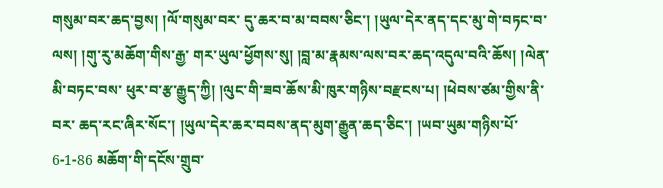གསུམ་བར་ཆད་བྱས། །ལོ་གསུམ་བར་ དུ་ཆར་བ་མ་བབས་ཅིང་། །ཡུལ་དེར་ནད་དང་མུ་གེ་བཏང་བ་ལས། །གུ་རུ་མཆོག་གིས་རྒྱ་ གར་ཡུལ་ཕྱོགས་སུ། །བླ་མ་རྣམས་ལས་བར་ཆད་འདུལ་བའི་ཆོས། །ལེན་མི་བཏང་བས་ ཕུར་བ་རྩ་རྒྱུད་ཀྱི། །ལུང་གི་ཟབ་ཆོས་མི་ཁུར་གཉིས་བརྫངས་པ། །ཕེབས་ཙམ་གྱིས་ནི་བར་ ཆད་རང་ཞིར་སོང་། །ཡུལ་དེར་ཆར་བབས་ནད་མུག་རྒྱུན་ཆད་ཅིང་། །ཡབ་ཡུམ་གཉིས་པོ་ 6-1-86 མཆོག་གི་དངོས་གྲུབ་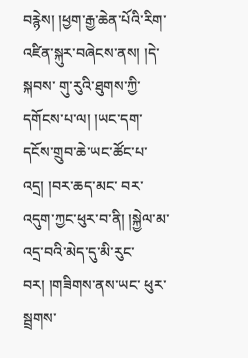བརྙེས། །ཕྱག་རྒྱ་ཆེན་པོའི་རིག་འཛིན་སྐུར་བཞེངས་ནས། །དེ་སྐབས་ གུ་རུའི་ཐུགས་ཀྱི་དགོངས་པ་ལ། །ཡང་དག་དངོས་གྲུབ་ཆེ་ཡང་ཚོང་པ་འདྲ། །བར་ཆད་མང་ བར་འདུག་ཀྱང་ཕུར་བ་ནི། །སྐྱེལ་མ་འདྲ་བའི་མེད་དུ་མི་རུང་བར། །གཟིགས་ནས་ཡང་ ཕུར་སྦྲགས་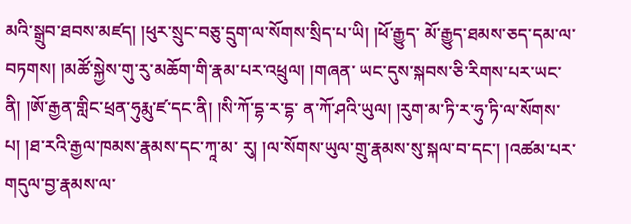མའི་སྒྲུབ་ཐབས་མཛད། །ཕུར་སྲུང་བཅུ་དྲུག་ལ་སོགས་སྲིད་པ་ཡི། །ཕོ་རྒྱུད་ མོ་རྒྱུད་ཐམས་ཅད་དམ་ལ་བཏགས། །མཚོ་སྐྱེས་གུ་རུ་མཆོག་གི་རྣམ་པར་འཕྲུལ། །གཞན་ ཡང་དུས་སྐབས་ཅི་རིགས་པར་ཡང་ནི། །ཨོ་རྒྱན་གླིང་ཕྲན་ཧུརྨུ་ཛ་དང་ནི། །སི་ཀོ་དྷ་ར་དྷ་ ན་ཀོ་ཤའི་ཡུལ། །རུག་མ་ཏི་ར་ཧུ་ཏི་ལ་སོགས་པ། །ཐ་རའི་རྒྱལ་ཁམས་རྣམས་དང་ཀཱ་མ་ རུ། །ལ་སོགས་ཡུལ་གྲུ་རྣམས་སུ་སྐལ་བ་དང་། །འཚམ་པར་གདུལ་བྱ་རྣམས་ལ་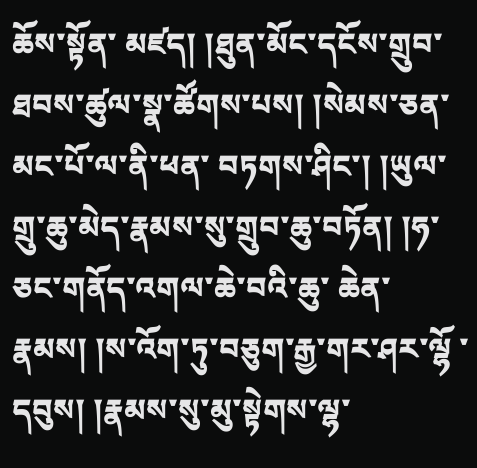ཆོས་སྟོན་ མཛད། །ཐུན་མོང་དངོས་གྲུབ་ཐབས་ཚུལ་སྣ་ཚོགས་པས། །སེམས་ཅན་མང་པོ་ལ་ནི་ཕན་ བཏགས་ཤིང་། །ཡུལ་གྲུ་ཆུ་མེད་རྣམས་སུ་གྲུབ་ཆུ་བཏོན། །ཧ་ཅང་གནོད་འགལ་ཆེ་བའི་ཆུ་ ཆེན་རྣམས། །ས་འོག་ཏུ་བཅུག་རྒྱ་གར་ཤར་ལྷོ ་དབུས། །རྣམས་སུ་མུ་སྟེགས་ལྷ་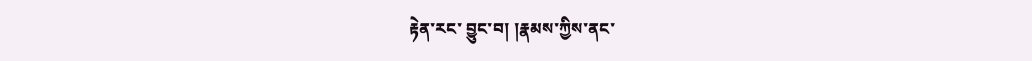རྟེན་རང་ བྱུང་བ། །རྣམས་ཀྱིས་ནང་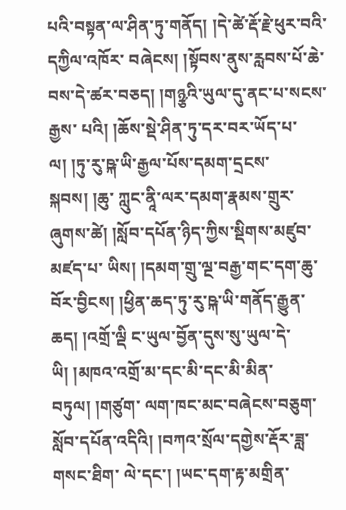པའི་བསྟན་ལ་ཤིན་ཏུ་གནོད། །དེ་ཚེ་རྡོ་རྗེ་ཕུར་བའི་དཀྱིལ་འཁོར་ བཞེངས། །སྟོབས་ནུས་རླབས་པོ་ཆེ་བས་དེ་ཚར་བཅད། །གཉྩའི་ཡུལ་དུ་ནང་པ་སངས་རྒྱས་ པའི། །ཆོས་སྡེ་ཤིན་ཏུ་དར་བར་ཡོད་པ་ལ། །ཏུ་རུ་ཥྐ་ཡི་རྒྱལ་པོས་དམག་དྲངས་སྐབས། །ཆུ་ ཀླུང་ནཱི་ལར་དམག་རྣམས་གྲུར་ཞུགས་ཚེ། །སློབ་དཔོན་ཉིད་ཀྱིས་སྡིགས་མཛུབ་མཛད་པ་ ཡིས། །དམག་གྲུ་ལྔ་བརྒྱ་གང་དག་ཆུ་བོར་བྱིངས། །ཕྱིན་ཆད་ཏུ་རུ་ཥྐ་ཡི་གནོད་རྒྱུན་ཆད། །འགྲོ་ལྡི ང་ཡུལ་བྱོན་དུས་སུ་ཡུལ་དེ་ཡི། །མཁའ་འགྲོ་མ་དང་མི་དང་མི་མིན་བཏུལ། །གཙུག་ ལག་ཁང་མང་བཞེངས་བཅུག་སློབ་དཔོན་འདིའི། །བཀའ་སྲོལ་དགྱེས་རྡོར་ཟླ་གསང་ཐིག་ ལེ་དང་། །ཡང་དག་རྟ་མགྲིན་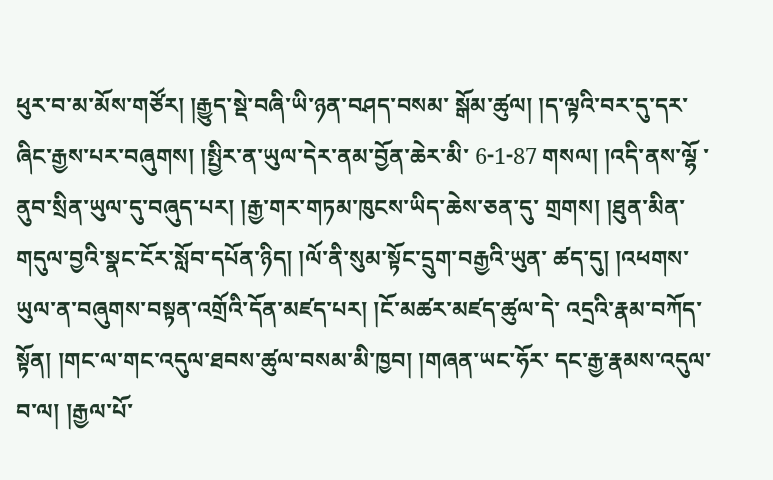ཕུར་བ་མ་མོས་གཙོར། །རྒྱུད་སྡེ་བཞི་ཡི་ཉན་བཤད་བསམ་ སྒོམ་ཚུལ། །ད་ལྟའི་བར་དུ་དར་ཞིང་རྒྱས་པར་བཞུགས། །སྤྱིར་ན་ཡུལ་དེར་ནམ་བྱོན་ཆེར་མི་ 6-1-87 གསལ། །འདི་ནས་ལྷོ ་ནུབ་སྲིན་ཡུལ་དུ་བཞུད་པར། །རྒྱ་གར་གཏམ་ཁུངས་ཡིད་ཆེས་ཅན་དུ་ གྲགས། །ཐུན་མིན་གདུལ་བྱའི་སྣང་ངོར་སློབ་དཔོན་ཉིད། །ལོ་ནི་སུམ་སྟོང་དྲུག་བརྒྱའི་ཡུན་ ཚད་དུ། །འཕགས་ཡུལ་ན་བཞུགས་བསྟན་འགྲོའི་དོན་མཛད་པར། །ངོ་མཚར་མཛད་ཚུལ་དེ་ འདྲའི་རྣམ་བཀོད་སྟོན། །གང་ལ་གང་འདུལ་ཐབས་ཚུལ་བསམ་མི་ཁྱབ། །གཞན་ཡང་ཧོར་ དང་རྒྱ་རྣམས་འདུལ་བ་ལ། །རྒྱལ་པོ་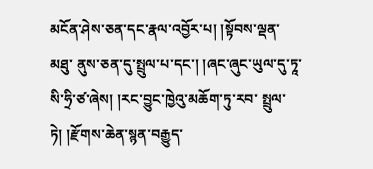མངོན་ཤེས་ཅན་དང་རྣལ་འབྱོར་པ། །སྟོབས་ལྡན་མཐུ་ ནུས་ཅན་དུ་སྤྲུལ་པ་དང་། །ཞང་ཞུང་ཡུལ་དུ་ཏཱ་སི་ཧྲི་ཙ་ཞེས། །རང་བྱུང་ཁྱེའུ་མཆོག་ཏུ་རབ་ སྤྲུལ་ཏེ། །རྫོགས་ཆེན་སྙན་བརྒྱུད་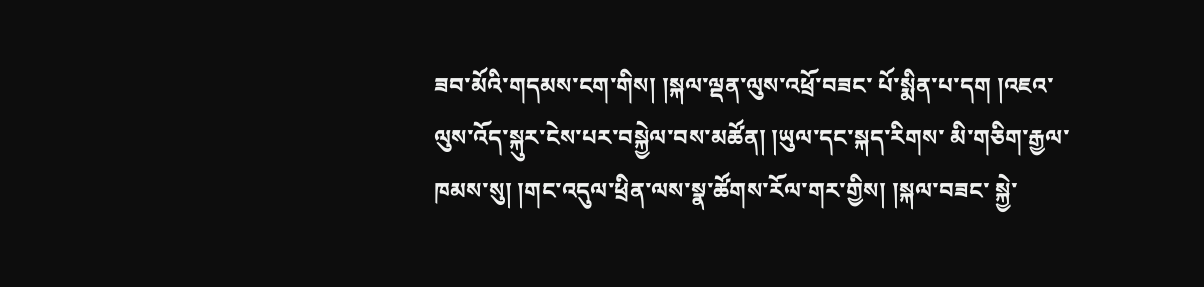ཟབ་མོའི་གདམས་ངག་གིས། །སྐལ་ལྡན་ལུས་འཕྲོ་བཟང་ པོ་སྨིན་པ་དག །འཇའ་ལུས་འོད་སྐུར་ངེས་པར་བསྐྱེལ་བས་མཚོན། །ཡུལ་དང་སྐད་རིགས་ མི་གཅིག་རྒྱལ་ཁམས་སུ། །གང་འདུལ་ཕྲིན་ལས་སྣ་ཚོགས་རོལ་གར་གྱིས། །སྐལ་བཟང་ སྐྱེ་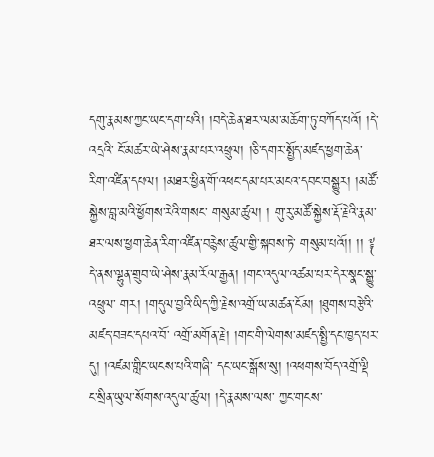དགུ་རྣམས་ཀྱང་ཡང་དག་པའི། །བདེ་ཆེན་ཐར་ལམ་མཆོག་ཏུ་བཀོད་པའོ། །དེ་འདྲའི་ ངོ་མཚར་ཡེ་ཤེས་རྣམ་པར་འཕྲུལ། །ཅི་དགར་སྤྱོད་མཛད་ཕྱག་ཆེན་རིག་འཛིན་དཔལ། །མཐར་ཕྱིན་གོ་འཕང་དམ་པར་མངའ་དབང་བསྒྱུར། །མཚོ་སྐྱེས་བླ་མའི་ཕྱོགས་རེའི་གསང་ གསུམ་ཚུལ། ། གུ་རུ་མཚོ་སྐྱེས་རྡོ་རྗེའི་རྣམ་ཐར་ལས་ཕྱག་ཆེན་རིག་འཛིན་བརྙེས་ཚུལ་གྱི་སྐབས་ཏེ་ གསུམ་པའོ།། །། ༈ དེ་ནས་ལྷུན་གྲུབ་ཡེ་ཤེས་རྣམ་རོལ་རྒྱན། །གང་འདུལ་འཚམ་པར་དེར་སྣང་སྒྱུ་འཕྲུལ་ གར། །གདུལ་བྱའི་ཡིད་ཀྱི་རྗེས་འགྲོ་ཡ་མཚན་ངོམ། །ཐུགས་བརྩེའི་མཛད་བཟང་དཔའ་བོ་ འགྲོ་མགོན་རྗེ། །གང་གི་ལེགས་མཛད་སྤྱི་དང་ཁྱད་པར་དུ། །འཛམ་གླིང་ཡངས་པའི་གཞི་ དང་ཡང་སྒོས་སུ། །འཕགས་བོད་འགྲོ་ལྡི ང་སྲིན་ཡུལ་སོགས་འདུལ་ཚུལ། །དེ་རྣམས་ལས་ ཀྱང་གངས་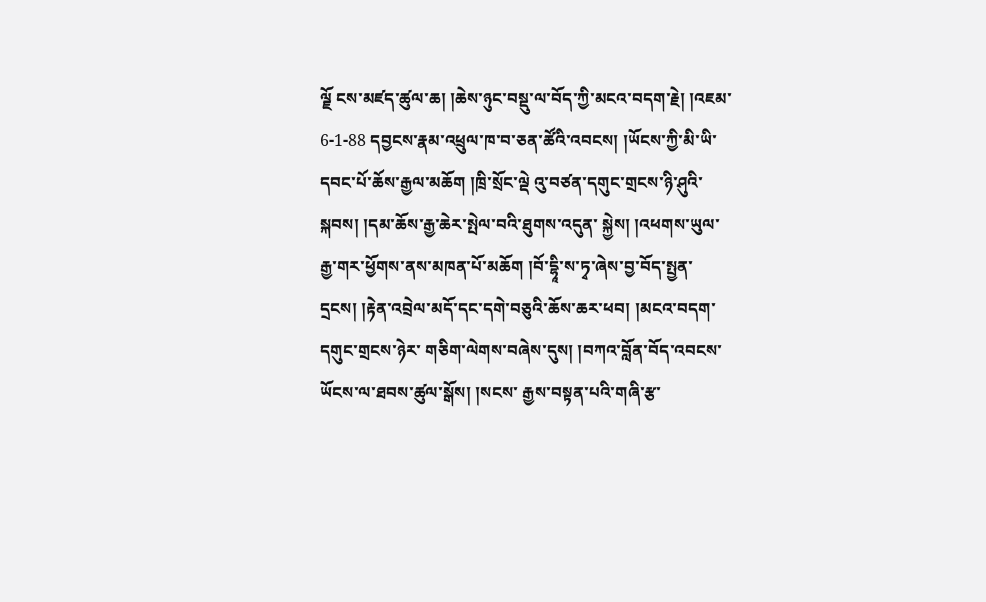ལྗོ ངས་མཛད་ཚུལ་ཆ། །ཆེས་ཉུང་བསྡུ་ལ་བོད་ཀྱི་མངའ་བདག་རྗེ། །འཇམ་ 6-1-88 དབྱངས་རྣམ་འཕྲུལ་ཁ་བ་ཅན་ཚོའི་འབངས། །ཡོངས་ཀྱི་མི་ཡི་དབང་པོ་ཆོས་རྒྱལ་མཆོག །ཁྲི་སྲོང་ལྡེ འུ་བཙན་དགུང་གྲངས་ཉི་ཤུའི་སྐབས། །དམ་ཆོས་རྒྱ་ཆེར་སྤེལ་བའི་ཐུགས་འདུན་ སྐྱེས། །འཕགས་ཡུལ་རྒྱ་གར་ཕྱོགས་ནས་མཁན་པོ་མཆོག །བོ་དྷཱི་ས་ཏྭ་ཞེས་བྱ་བོད་སྤྱན་ དྲངས། །རྟེན་འབྲེལ་མདོ་དང་དགེ་བཅུའི་ཆོས་ཆར་ཕབ། །མངའ་བདག་དགུང་གྲངས་ཉེར་ གཅིག་ལེགས་བཞེས་དུས། །བཀའ་བློན་བོད་འབངས་ཡོངས་ལ་ཐབས་ཚུལ་སྒོས། །སངས་ རྒྱས་བསྟན་པའི་གཞི་རྩ་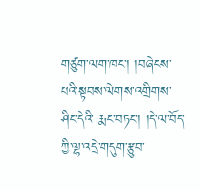གཙུག་ལག་ཁང་། །བཞེངས་པའི་སྟབས་ལེགས་འགྲིགས་ཤིང་དེའི་ རྨང་བཏང་། །དེ་ལ་བོད་ཀྱི་ལྷ་འདྲེ་གདུག་རྩུབ་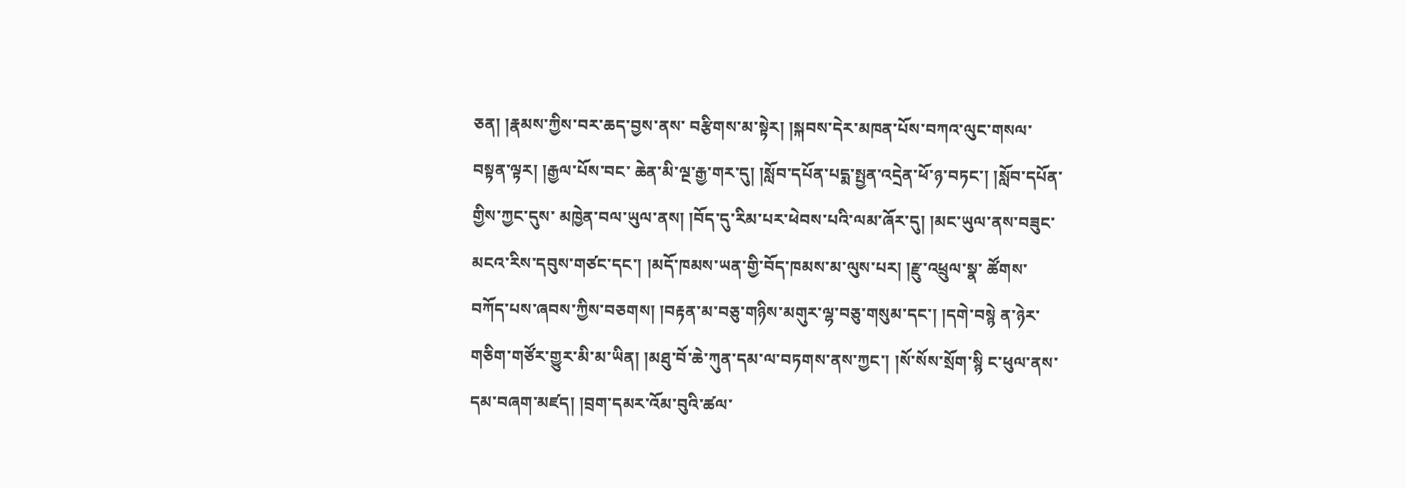ཅན། །རྣམས་ཀྱིས་བར་ཆད་བྱས་ནས་ བརྩིགས་མ་སྟེར། །སྐབས་དེར་མཁན་པོས་བཀའ་ལུང་གསལ་བསྟན་ལྟར། །རྒྱལ་པོས་བང་ ཆེན་མི་ལྔ་རྒྱ་གར་དུ། །སློབ་དཔོན་པདྨ་སྤྱན་འདྲེན་ཕོ་ཉ་བཏང་། །སློབ་དཔོན་གྱིས་ཀྱང་དུས་ མཁྱེན་བལ་ཡུལ་ནས། །བོད་དུ་རིམ་པར་ཕེབས་པའི་ལམ་ཞོར་དུ། །མང་ཡུལ་ནས་བཟུང་ མངའ་རིས་དབུས་གཙང་དང་། །མདོ་ཁམས་ཡན་གྱི་བོད་ཁམས་མ་ལུས་པར། །རྫུ་འཕྲུལ་སྣ་ ཚོགས་བཀོད་པས་ཞབས་ཀྱིས་བཅགས། །བརྟན་མ་བཅུ་གཉིས་མགུར་ལྷ་བཅུ་གསུམ་དང་། །དགེ་བསྙེ ན་ཉེར་གཅིག་གཙོར་གྱུར་མི་མ་ཡིན། །མཐུ་བོ་ཆེ་ཀུན་དམ་ལ་བཏགས་ནས་ཀྱང་། །སོ་སོས་སྲོག་སྙི ང་ཕུལ་ནས་དམ་བཞག་མཛད། །བྲག་དམར་འོམ་བུའི་ཚལ་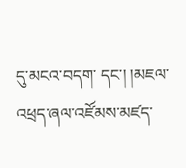དུ་མངའ་བདག་ དང་། །མཇལ་འཕྲད་ཞལ་འཛོམས་མཛད་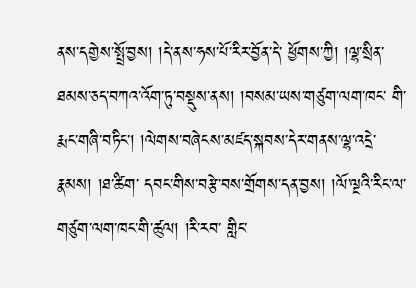ནས་དགྱེས་སྤྲོ་བྱས། །དེ་ནས་ཧས་པོ་རིར་བྱོན་དེ་ ཕྱོགས་ཀྱི། །ལྷ་སྲིན་ཐམས་ཅད་བཀའ་འོག་ཏུ་བསྡུས་ནས། །བསམ་ཡས་གཙུག་ལག་ཁང་ གི་རྨང་གཞི་བཏིང་། །ལེགས་བཞེངས་མཛད་སྐབས་དེར་གནས་ལྷ་འདྲེ་རྣམས། །ཐ་ཚིག་ དབང་གིས་བརྩེ་བས་གྲོགས་དན་བྱས། །ལོ་ལྔའི་རིང་ལ་གཙུག་ལག་ཁང་གི་ཚུལ། །རི་རབ་ གླིང་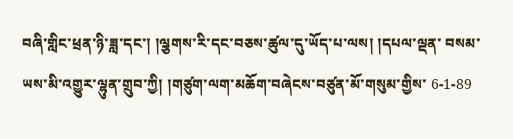བཞི་གླིང་ཕྲན་ཉི་ཟླ་དང་། །ལྕགས་རི་དང་བཅས་ཚུལ་དུ་ཡོད་པ་ལས། །དཔལ་ལྡན་ བསམ་ཡས་མི་འགྱུར་ལྷུན་གྲུབ་ཀྱི། །གཙུག་ལག་མཆོག་བཞེངས་བཙུན་མོ་གསུམ་གྱིས་ 6-1-89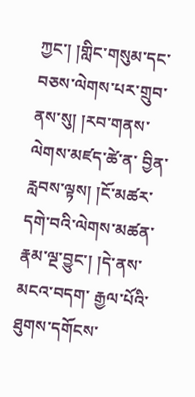ཀྱང་། །གླིང་གསུམ་དང་བཅས་ལེགས་པར་གྲུབ་ནས་སུ། །རབ་གནས་ལེགས་མཛད་ཚེ་ན་ བྱིན་རླབས་ལྟས། །ངོ་མཚར་དགེ་བའི་ལེགས་མཚན་རྣམ་ལྔ་བྱུང་། །དེ་ནས་མངའ་བདག་ རྒྱལ་པོའི་ཐུགས་དགོངས་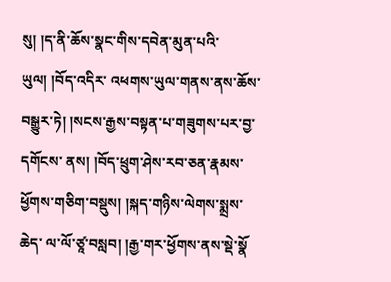སུ། །ད་ནི་ཆོས་སྣང་གིས་དབེན་མུན་པའི་ཡུལ། །བོད་འདིར་ འཕགས་ཡུལ་གནས་ནས་ཆོས་བསྒྱུར་ཏེ། །སངས་རྒྱས་བསྟན་པ་གཟུགས་པར་བྱ་དགོངས་ ནས། །བོད་ཕྲུག་ཤེས་རབ་ཅན་རྣམས་ཕྱོགས་གཅིག་བསྡུས། །སྐད་གཉིས་ལེགས་སྨྲས་ཆེད་ ལ་ལོ་ཙཱ་བསླབ། །རྒྱ་གར་ཕྱོགས་ནས་སྡེ་སྣོ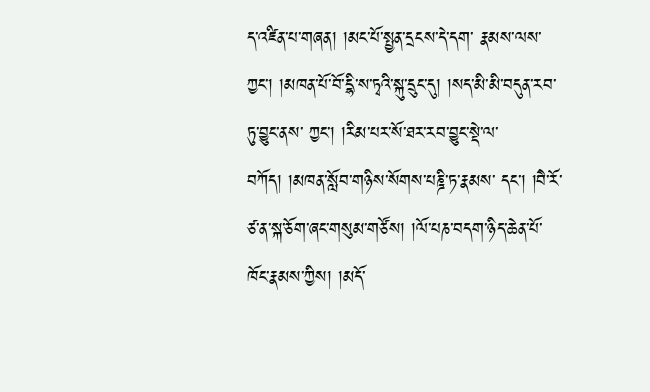ད་འཛིན་པ་གཞན། །མང་པོ་སྤྱན་དྲངས་དེ་དག་ རྣམས་ལས་ཀྱང་། །མཁན་པོ་བོ་དྷི་ས་ཏྭའི་སྐུ་དྲུང་དུ། །སད་མི་མི་བདུན་རབ་ཏུ་བྱུང་ནས་ ཀྱང་། །རིམ་པར་སོ་ཐར་རབ་བྱུང་སྡེ་ལ་བཀོད། །མཁན་སློབ་གཉིས་སོགས་པཎྜི་ཏ་རྣམས་ དང་། །བཻ་རོ་ཙ་ན་སྐ་ཅོག་ཞང་གསུམ་གཙོས། །ལོ་པཎ་བདག་ཉིད་ཆེན་པོ་ཁོང་རྣམས་ཀྱིས། །མདོ་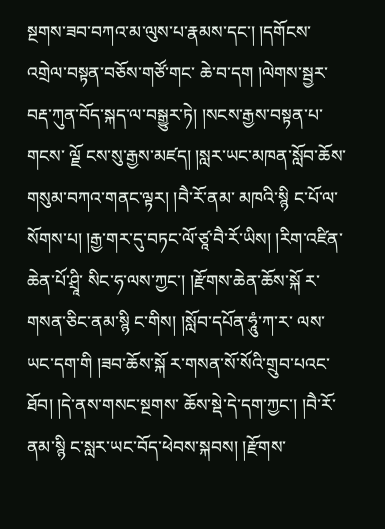སྔགས་ཟབ་བཀའ་མ་ལུས་པ་རྣམས་དང་། །དགོངས་འགྲེལ་བསྟན་བཅོས་གཙོ་གང་ ཆེ་བ་དག །ལེགས་སྦྱར་བརྡ་ཀུན་བོད་སྐད་ལ་བསྒྱུར་ཏེ། །སངས་རྒྱས་བསྟན་པ་གངས་ ལྗོ ངས་སུ་རྒྱས་མཛད། །སླར་ཡང་མཁན་སློབ་ཆོས་གསུམ་བཀའ་གནང་ལྟར། །བཻ་རོ་ནམ་ མཁའི་སྙི ང་པོ་ལ་སོགས་པ། །རྒྱ་གར་དུ་བཏང་ལོ་ཙཱ་བཻ་རོ་ཡིས། །རིག་འཛིན་ཆེན་པོ་ཤྲཱི་ སིང་ཧ་ལས་ཀྱང་། །རྫོགས་ཆེན་ཆོས་སྐོ ར་གསན་ཅིང་ནམ་སྙི ང་གིས། །སློབ་དཔོན་ཧཱུཾ་ཀ་ར་ ལས་ཡང་དག་གི །ཟབ་ཆོས་སྐོ ར་གསན་སོ་སོའི་གྲུབ་པའང་ཐོབ། །དེ་ནས་གསང་སྔགས་ ཆོས་སྡེ་དེ་དག་ཀྱང་། །བཻ་རོ་ནམ་སྙི ང་སླར་ཡང་བོད་ཕེབས་སྐབས། །རྫོགས་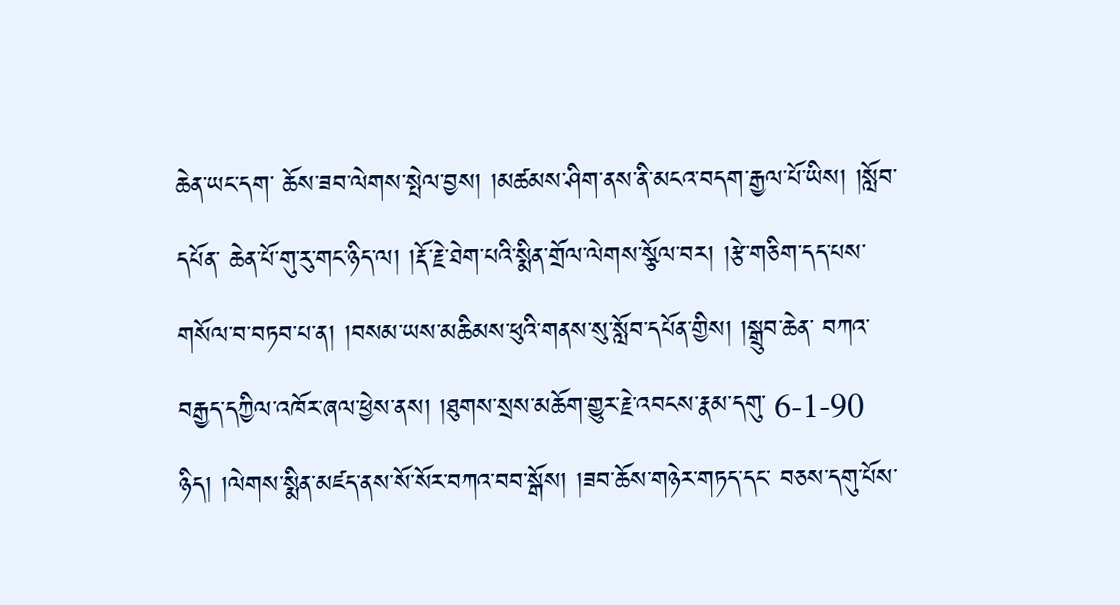ཆེན་ཡང་དག་ ཆོས་ཟབ་ལེགས་སྤེལ་བྱས། །མཚམས་ཤིག་ནས་ནི་མངའ་བདག་རྒྱལ་པོ་ཡིས། །སློབ་དཔོན་ ཆེན་པོ་གུ་རུ་གང་ཉིད་ལ། །རྡོ་རྗེ་ཐེག་པའི་སྨིན་གྲོལ་ལེགས་སྩོལ་བར། །རྩེ་གཅིག་དད་པས་ གསོལ་བ་བཏབ་པ་ན། །བསམ་ཡས་མཆིམས་ཕུའི་གནས་སུ་སློབ་དཔོན་གྱིས། །སྒྲུབ་ཆེན་ བཀའ་བརྒྱད་དཀྱིལ་འཁོར་ཞལ་ཕྱེས་ནས། །ཐུགས་སྲས་མཆོག་གྱུར་རྗེ་འབངས་རྣམ་དགུ་ 6-1-90 ཉིད། །ལེགས་སྨིན་མཛད་ནས་སོ་སོར་བཀའ་བབ་སྒོས། །ཟབ་ཆོས་གཉེར་གཏད་དང་ བཅས་དགུ་པོས་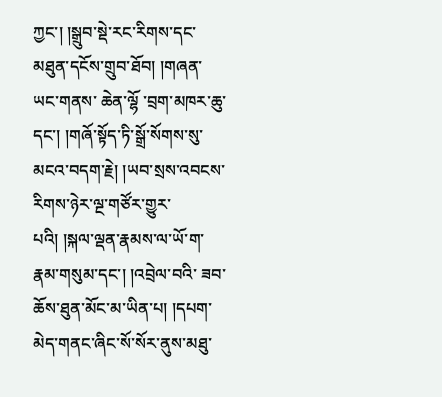ཀྱང་། །སྒྲུབ་སྡེ་རང་རིགས་དང་མཐུན་དངོས་གྲུབ་ཐོབ། །གཞན་ཡང་གནས་ ཆེན་ལྷོ ་བྲག་མཁར་ཆུ་དང་། །གཞོ་སྟོད་ཏི་སྒྲོ་སོགས་སུ་མངའ་བདག་རྗེ། །ཡབ་སྲས་འབངས་ རིགས་ཉེར་ལྔ་གཙོར་གྱུར་པའི། །སྐལ་ལྡན་རྣམས་ལ་ཡོ་ག་རྣམ་གསུམ་དང་། །འབྲེལ་བའི་ ཟབ་ཆོས་ཐུན་མོང་མ་ཡིན་པ། །དཔག་མེད་གནང་ཞིང་སོ་སོར་ནུས་མཐུ་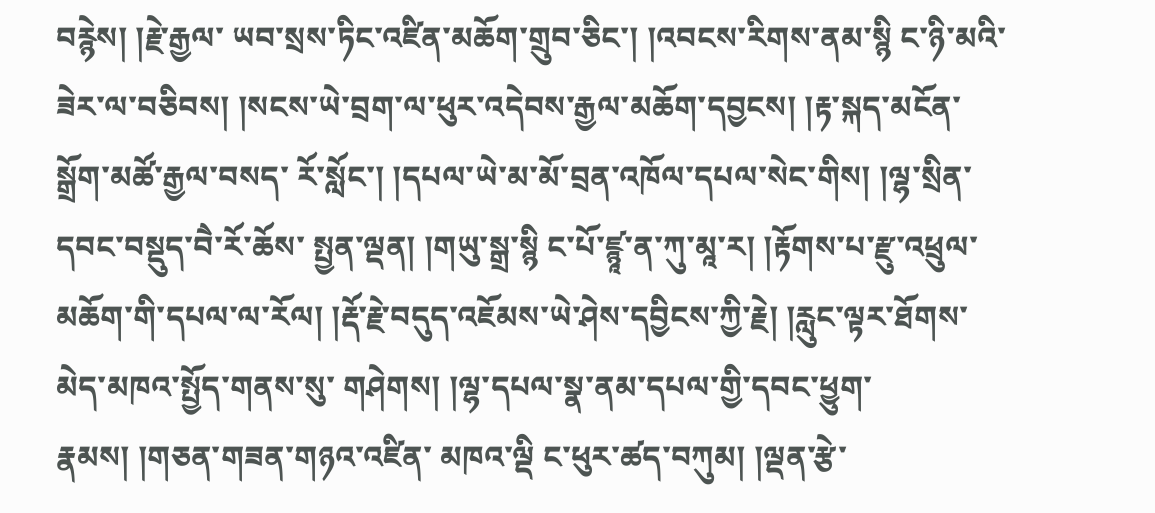བརྙེས། །རྗེ་རྒྱལ་ ཡབ་སྲས་ཏིང་འཛིན་མཆོག་གྲུབ་ཅིང་། །འབངས་རིགས་ནམ་སྙི ང་ཉི་མའི་ཟེར་ལ་བཅིབས། །སངས་ཡེ་བྲག་ལ་ཕུར་འདེབས་རྒྱལ་མཆོག་དབྱངས། །རྟ་སྐད་མངོན་སྒྲོག་མཚོ་རྒྱལ་བསད་ རོ་སློང་། །དཔལ་ཡེ་མ་མོ་བྲན་འཁོལ་དཔལ་སེང་གིས། །ལྷ་སྲིན་དབང་བསྡུད་བཻ་རོ་ཆོས་ སྤྱན་ལྡན། །གཡུ་སྒྲ་སྙི ང་པོ་ཛྙཱ་ན་ཀུ་མཱ་ར། །རྟོགས་པ་རྫུ་འཕྲུལ་མཆོག་གི་དཔལ་ལ་རོལ། །རྡོ་རྗེ་བདུད་འཇོམས་ཡེ་ཤེས་དབྱིངས་ཀྱི་རྗེ། །རླུང་ལྟར་ཐོགས་མེད་མཁའ་སྤྱོད་གནས་སུ་ གཤེགས། །ལྷ་དཔལ་སྣ་ནམ་དཔལ་གྱི་དབང་ཕྱུག་རྣམས། །གཅན་གཟན་གཉའ་འཛིན་ མཁའ་ལྡི ང་ཕུར་ཚད་བཀུམ། །ལྡན་རྩེ་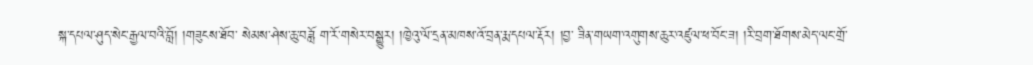སྐ་དཔལ་ཤུད་སེང་རྒྱལ་བའི་བློ། །གཟུངས་ཐོབ་ སེམས་ཤེས་ཆུ་བཟློ ག་རོ་གསེར་བསྒྱུར། །ཁྱེའུ་ལོ་དྲན་མཁས་འོ་བྲན་རྨ་དཔལ་རྡོར། །བྱ་ ཟིན་གཡག་འགུགས་ཆུར་འཛུལ་ཕ་བོང་ཟ། །རི་བྲག་ཐོགས་མེད་ལང་གྲོ་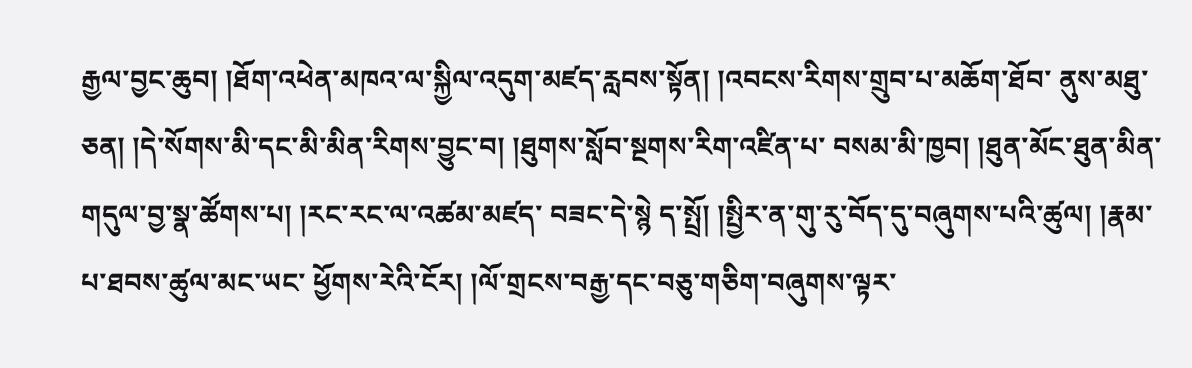རྒྱལ་བྱང་ཆུབ། །ཐོག་འཕེན་མཁའ་ལ་སྐྱིལ་འདུག་མཛད་རླབས་སྟོན། །འབངས་རིགས་གྲུབ་པ་མཆོག་ཐོབ་ ནུས་མཐུ་ཅན། །དེ་སོགས་མི་དང་མི་མིན་རིགས་བྱུང་བ། །ཐུགས་སློབ་སྔགས་རིག་འཛིན་པ་ བསམ་མི་ཁྱབ། །ཐུན་མོང་ཐུན་མིན་གདུལ་བྱ་སྣ་ཚོགས་པ། །རང་རང་ལ་འཚམ་མཛད་ བཟང་དེ་སྙེ ད་སྤྲོ། །སྤྱིར་ན་གུ་རུ་བོད་དུ་བཞུགས་པའི་ཚུལ། །རྣམ་པ་ཐབས་ཚུལ་མང་ཡང་ ཕྱོགས་རེའི་ངོར། །ལོ་གྲངས་བརྒྱ་དང་བཅུ་གཅིག་བཞུགས་ལྟར་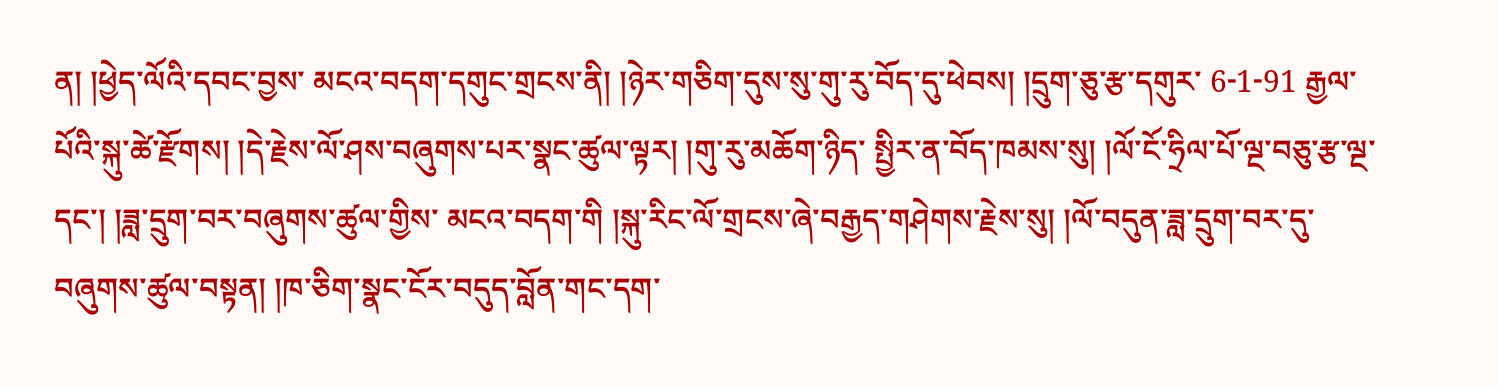ན། །ཕྱེད་ལོའི་དབང་བྱས་ མངའ་བདག་དགུང་གྲངས་ནི། །ཉེར་གཅིག་དུས་སུ་གུ་རུ་བོད་དུ་ཕེབས། །དྲུག་ཅུ་རྩ་དགུར་ 6-1-91 རྒྱལ་པོའི་སྐུ་ཚེ་རྫོགས། །དེ་རྗེས་ལོ་ཤས་བཞུགས་པར་སྣང་ཚུལ་ལྟར། །གུ་རུ་མཆོག་ཉིད་ སྤྱིར་ན་བོད་ཁམས་སུ། །ལོ་ངོ་ཧྲིལ་པོ་ལྔ་བཅུ་རྩ་ལྔ་དང་། །ཟླ་དྲུག་བར་བཞུགས་ཚུལ་གྱིས་ མངའ་བདག་གི །སྐུ་རིང་ལོ་གྲངས་ཞེ་བརྒྱད་གཤེགས་རྗེས་སུ། །ལོ་བདུན་ཟླ་དྲུག་བར་དུ་ བཞུགས་ཚུལ་བསྟན། །ཁ་ཅིག་སྣང་ངོར་བདུད་བློན་གང་དག་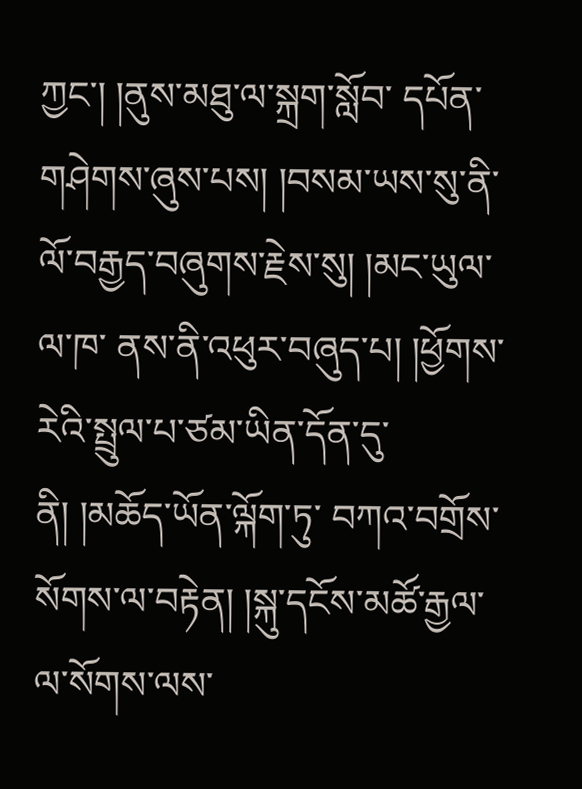ཀྱང་། །ནུས་མཐུ་ལ་སྐྲག་སློབ་ དཔོན་གཤེགས་ཞུས་པས། །བསམ་ཡས་སུ་ནི་ལོ་བརྒྱད་བཞུགས་རྗེས་སུ། །མང་ཡུལ་ལ་ཁ་ ནས་ནི་འཕུར་བཞུད་པ། །ཕྱོགས་རེའི་སྤྲུལ་པ་ཙམ་ཡིན་དོན་དུ་ནི། །མཆོད་ཡོན་ལྐོག་ཏུ་ བཀའ་བགྲོས་སོགས་ལ་བརྟེན། །སྐུ་དངོས་མཚོ་རྒྱལ་ལ་སོགས་ལས་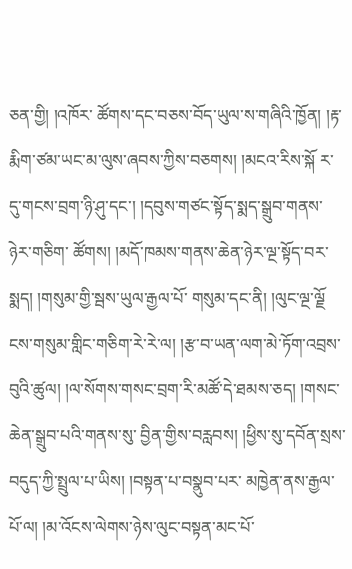ཅན་གྱི། །འཁོར་ ཚོགས་དང་བཅས་བོད་ཡུལ་ས་གཞིའི་ཁྱོན། །རྟ་རྨིག་ཙམ་ཡང་མ་ལུས་ཞབས་ཀྱིས་བཅགས། །མངའ་རིས་སྐོ ར་དུ་གངས་བྲག་ཉི་ཤུ་དང་། །དབུས་གཙང་སྟོད་སྨད་སྒྲུབ་གནས་ཉེར་གཅིག་ ཚོགས། །མདོ་ཁམས་གནས་ཆེན་ཉེར་ལྔ་སྟོད་བར་སྨད། །གསུམ་གྱི་སྦས་ཡུལ་རྒྱལ་པོ་ གསུམ་དང་ནི། །ལུང་ལྔ་ལྗོ ངས་གསུམ་གླིང་གཅིག་རེ་རེ་ལ། །རྩ་བ་ཡན་ལག་མེ་ཏོག་འབྲས་ བུའི་ཚུལ། །ལ་སོགས་གསང་བྲག་རི་མཚོ་དེ་ཐམས་ཅད། །གསང་ཆེན་སྒྲུབ་པའི་གནས་སུ་ བྱིན་གྱིས་བརླབས། །ཕྱིས་སུ་དབོན་སྲས་བདུད་ཀྱི་སྤྲུལ་པ་ཡིས། །བསྟན་པ་བསྣུབ་པར་ མཁྱེན་ནས་རྒྱལ་པོ་ལ། །མ་འོངས་ལེགས་ཉེས་ལུང་བསྟན་མང་པོ་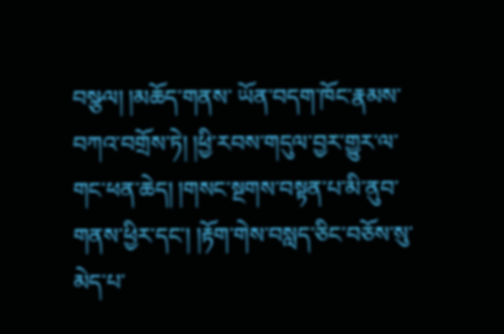བསྩལ། །མཆོད་གནས་ ཡོན་བདག་ཁོང་རྣམས་བཀའ་བགྲོས་ཏེ། །ཕྱི་རབས་གདུལ་བྱར་གྱུར་ལ་གང་ཕན་ཆེད། །གསང་སྔགས་བསྟན་པ་མི་ནུབ་གནས་ཕྱིར་དང་། །རྟོག་གེས་བསླད་ཅིང་བཅོས་སུ་མེད་པ་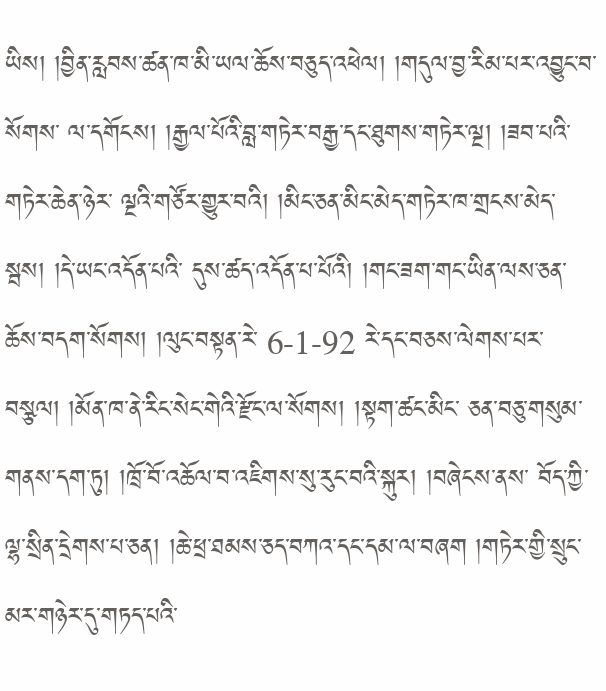ཡིས། །བྱིན་རླབས་ཚན་ཁ་མི་ཡལ་ཆོས་བཅུད་འཕེལ། །གདུལ་བྱ་རིམ་པར་འབྱུང་བ་སོགས་ ལ་དགོངས། །རྒྱལ་པོའི་བླ་གཏེར་བརྒྱ་དང་ཐུགས་གཏེར་ལྔ། །ཟབ་པའི་གཏེར་ཆེན་ཉེར་ ལྔའི་གཙོར་གྱུར་བའི། །མིང་ཅན་མིང་མེད་གཏེར་ཁ་གྲངས་མེད་སྦས། །དེ་ཡང་འདོན་པའི་ དུས་ཚད་འདོན་པ་པོའི། །གང་ཟག་གང་ཡིན་ལས་ཅན་ཆོས་བདག་སོགས། །ལུང་བསྟན་རེ་ 6-1-92 རེ་དང་བཅས་ལེགས་པར་བསྩལ། །མོན་ཁ་ནེ་རིང་སེང་གེའི་རྫོང་ལ་སོགས། །སྟག་ཚང་མིང་ ཅན་བཅུ་གསུམ་གནས་དག་ཏུ། །ཁྲོ་བོ་འཆོལ་བ་འཇིགས་སུ་རུང་བའི་སྐུར། །བཞེངས་ནས་ བོད་ཀྱི་ལྷ་སྲིན་དྲེགས་པ་ཅན། །ཆེ་ཕྲ་ཐམས་ཅད་བཀའ་དང་དམ་ལ་བཞག །གཏེར་གྱི་སྲུང་ མར་གཉེར་དུ་གཏད་པའི་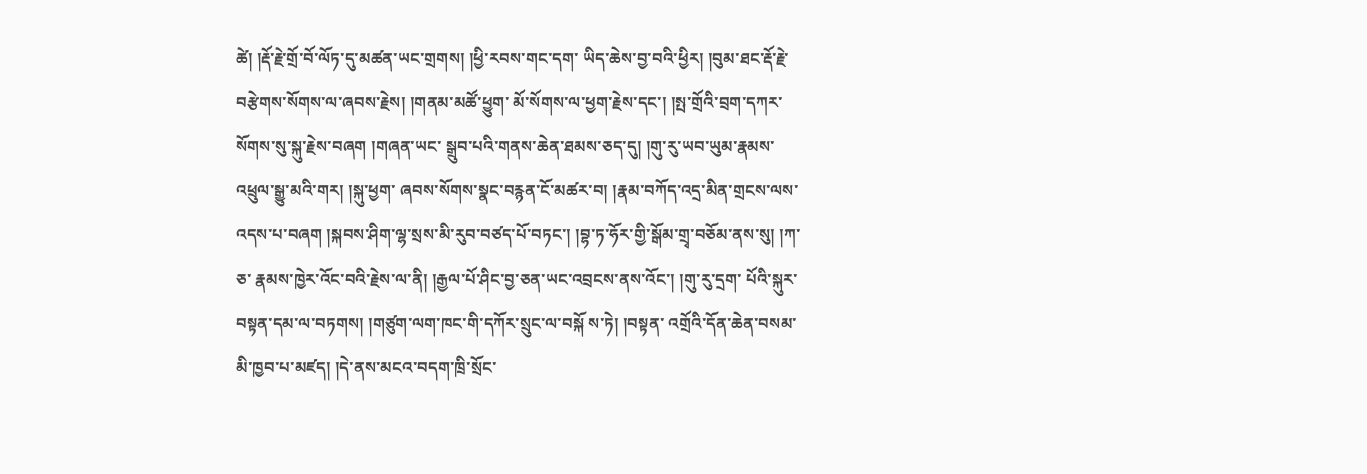ཚེ། །རྡོ་རྗེ་གྲོ་བོ་ལོཏ་དུ་མཚན་ཡང་གྲགས། །ཕྱི་རབས་གང་དག་ ཡིད་ཆེས་བྱ་བའི་ཕྱིར། །བུམ་ཐང་རྡོ་རྗེ་བརྩེགས་སོགས་ལ་ཞབས་རྗེས། །གནམ་མཚོ་ཕྱུག་ མོ་སོགས་ལ་ཕྱག་རྗེས་དང་། །སྤ་གྲོའི་བྲག་དཀར་སོགས་སུ་སྐུ་རྗེས་བཞག །གཞན་ཡང་ སྒྲུབ་པའི་གནས་ཆེན་ཐམས་ཅད་དུ། །གུ་རུ་ཡབ་ཡུམ་རྣམས་འཕྲུལ་སྒྱུ་མའི་གར། །སྐུ་ཕྱག་ ཞབས་སོགས་སྣང་བརྙན་ངོ་མཚར་བ། །རྣམ་བཀོད་འདྲ་མིན་གྲངས་ལས་འདས་པ་བཞག །སྐབས་ཤིག་ལྷ་སྲས་མི་རུབ་བཙད་པོ་བཏང་། །བྷ་ཏ་ཧོར་གྱི་སྒོམ་གྲྭ་བཅོམ་ནས་སུ། །ཀ་ཅ་ རྣམས་ཁྱེར་འོང་བའི་རྗེས་ལ་ནི། །རྒྱལ་པོ་ཤིང་བྱ་ཅན་ཡང་འབྲངས་ནས་འོང་། །གུ་རུ་དྲག་ པོའི་སྐུར་བསྟན་དམ་ལ་བཏགས། །གཙུག་ལག་ཁང་གི་དཀོར་སྲུང་ལ་བསྐོ ས་ཏེ། །བསྟན་ འགྲོའི་དོན་ཆེན་བསམ་མི་ཁྱབ་པ་མཛད། །དེ་ནས་མངའ་བདག་ཁྲི་སྲོང་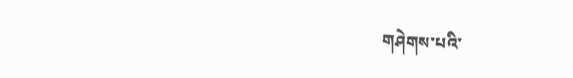གཤེགས་པའི་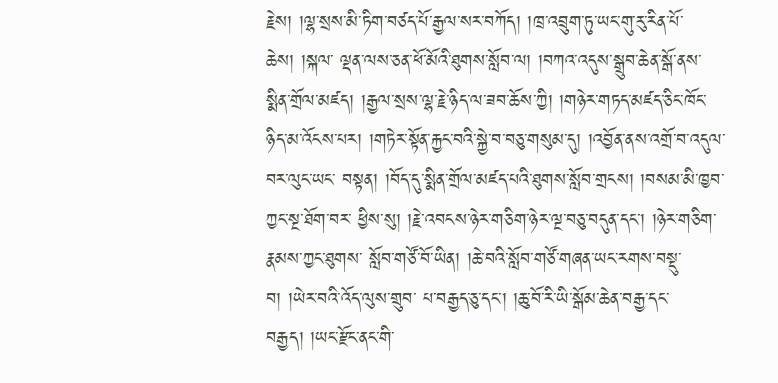རྗེས། །ལྷ་སྲས་མི་ཏིག་བཙད་པོ་རྒྱལ་སར་བཀོད། །ཁྲ་འབྲུག་ཏུ་ཡང་གུ་རུ་རིན་པོ་ཆེས། །སྐལ་ ལྡན་ལས་ཅན་ཕོ་མོའི་ཐུགས་སློབ་ལ། །བཀའ་འདུས་སྒྲུབ་ཆེན་སྒོ་ནས་སྨིན་གྲོལ་མཛད། །རྒྱལ་སྲས་ལྷ་རྗེ་ཉིད་ལ་ཟབ་ཆོས་ཀྱི། །གཉེར་གཏད་མཛད་ཅིང་ཁོང་ཉིད་མ་འོངས་པར། །གཏེར་སྟོན་རྐྱང་བའི་སྐྱེ་བ་བཅུ་གསུམ་དུ། །འབྱོན་ནས་འགྲོ་བ་འདུལ་བར་ལུང་ཡང་ བསྟན། །བོད་དུ་སྨིན་གྲོལ་མཛད་པའི་ཐུགས་སློབ་གྲངས། །བསམ་མི་ཁྱབ་ཀྱང་སྔ་ཐོག་བར་ ཕྱིས་སུ། །རྗེ་འབངས་ཉེར་གཅིག་ཉེར་ལྔ་བཅུ་བདུན་དང་། །ཉེར་གཅིག་རྣམས་ཀྱང་ཐུགས་ སློབ་གཙོ་བོ་ཡིན། །ཆེ་བའི་སློབ་གཙོ་གཞན་ཡང་རགས་བསྡུ་བ། །ཡེར་བའི་འོད་ལུས་གྲུབ་ པ་བརྒྱད་ཅུ་དང་། །ཆུ་བོ་རི་ཡི་སྒོམ་ཆེན་བརྒྱ་དང་བརྒྱད། །ཡང་རྫོང་ནང་གི་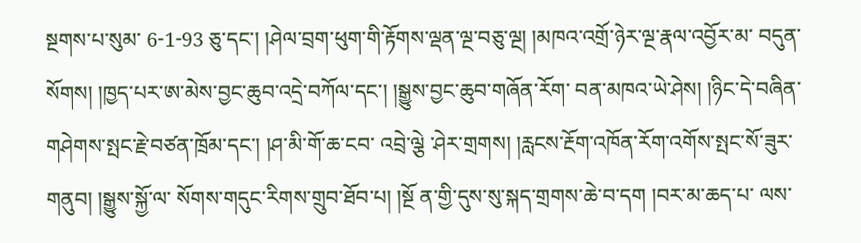སྔགས་པ་སུམ་ 6-1-93 ཅུ་དང་། །ཤེལ་བྲག་ཕུག་གི་རྟོགས་ལྡན་ལྔ་བཅུ་ལྔ། །མཁའ་འགྲོ་ཉེར་ལྔ་རྣལ་འབྱོར་མ་ བདུན་སོགས། །ཁྱད་པར་ཨ་མེས་བྱང་ཆུབ་འདྲེ་བཀོལ་དང་། །སྒྱུས་བྱང་ཆུབ་གཞོན་རོག་ བན་མཁའ་ཡེ་ཤེས། །ཉིང་དེ་བཞིན་གཤེགས་སྤང་རྗེ་བཙན་ཁྲོམ་དང་། །ཤ་མི་གོ་ཆ་ངབ་ འབྲེ་ལྕེ ་ཤེར་གྲགས། །རླངས་རྔོག་འཁོན་རོག་འགོས་སྤང་སོ་ཟུར་གནུབ། །སྒྱུས་སྐྱོ་ལ་ སོགས་གདུང་རིགས་གྲུབ་ཐོབ་པ། །སྔོ ན་གྱི་དུས་སུ་སྐད་གྲགས་ཆེ་བ་དག །བར་མ་ཆད་པ་ ལས་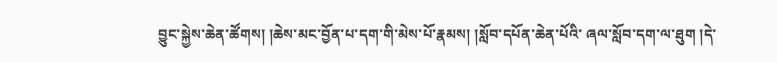བྱུང་སྐྱེས་ཆེན་ཚོགས། །ཆེས་མང་བྱོན་པ་དག་གི་མེས་པོ་རྣམས། །སློབ་དཔོན་ཆེན་པོའི་ ཞལ་སློབ་དག་ལ་ཐུག །དེ་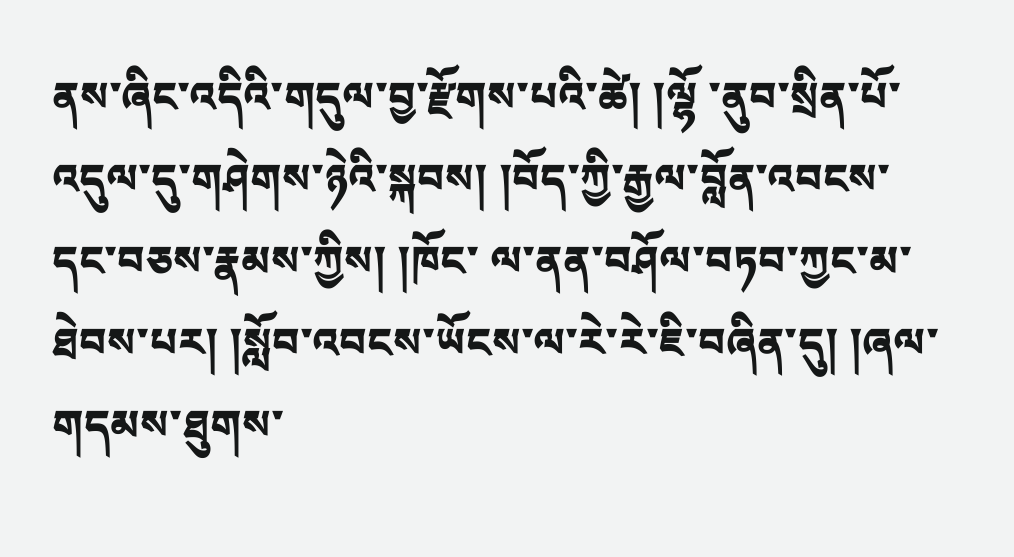ནས་ཞིང་འདིའི་གདུལ་བྱ་རྫོགས་པའི་ཚེ། །ལྷོ ་ནུབ་སྲིན་པོ་ འདུལ་དུ་གཤེགས་ཉེའི་སྐབས། །བོད་ཀྱི་རྒྱལ་བློན་འབངས་དང་བཅས་རྣམས་ཀྱིས། །ཁོང་ ལ་ནན་བཤོལ་བཏབ་ཀྱང་མ་ཐེབས་པར། །སློབ་འབངས་ཡོངས་ལ་རེ་རེ་ཇི་བཞིན་དུ། །ཞལ་ གདམས་ཐུགས་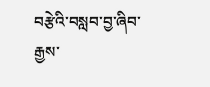བརྩེའི་བསླབ་བྱ་ཞིབ་རྒྱས་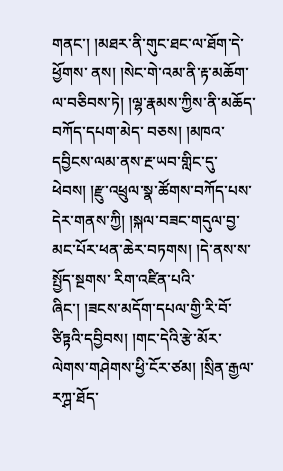གནང་། །མཐར་ནི་གུང་ཐང་ལ་ཐོག་དེ་ཕྱོགས་ ནས། །སེང་གེ་འམ་ནི་རྟ་མཆོག་ལ་བཅིབས་ཏེ། །ལྷ་རྣམས་ཀྱིས་ནི་མཆོད་བཀོད་དཔག་མེད་ བཅས། །མཁའ་དབྱིངས་ལམ་ནས་རྔ་ཡབ་གླིང་དུ་ཕེབས། །རྫུ་འཕྲུལ་སྣ་ཚོགས་བཀོད་པས་ དེར་གནས་ཀྱི། །སྐལ་བཟང་གདུལ་བྱ་མང་པོར་ཕན་ཆེར་བཏགས། །དེ་ནས་ས་སྤྱོད་སྔགས་ རིག་འཛིན་པའི་ཞིང་། །ཟངས་མདོག་དཔལ་གྱི་རི་བོ་ཙིཏྟའི་དབྱིབས། །གང་དེའི་རྩེ་མོར་ ལེགས་གཤེགས་ཕྱི་ངོར་ཙམ། །སྲིན་རྒྱལ་རཀྴ་ཐོད་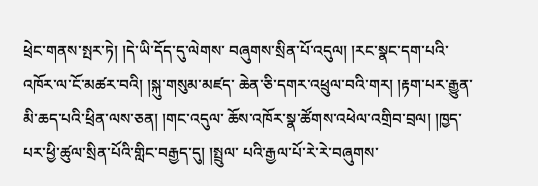ཕྲེང་གནས་སྤར་ཏེ། །དེ་ཡི་དོད་དུ་ལེགས་ བཞུགས་སྲིན་པོ་འདུལ། །རང་སྣང་དག་པའི་འཁོར་ལ་ངོ་མཚར་བའི། །སྐུ་གསུམ་མཛད་ ཆེན་ཅི་དགར་འཕྲུལ་བའི་གར། །རྟག་པར་རྒྱུན་མི་ཆད་པའི་ཕྲིན་ལས་ཅན། །གང་འདུལ་ ཆོས་འཁོར་སྣ་ཚོགས་འཕེལ་འགྲིབ་བྲལ། །ཁྱད་པར་ཕྱི་ཚུལ་སྲིན་པོའི་གླིང་བརྒྱད་དུ། །སྤྲུལ་ པའི་རྒྱལ་པོ་རེ་རེ་བཞུགས་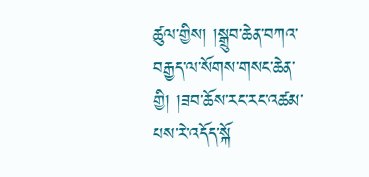ཚུལ་གྱིས། །སྒྲུབ་ཆེན་བཀའ་བརྒྱད་ལ་སོགས་གསང་ཆེན་གྱི། །ཟབ་ཆོས་རང་རང་འཚམ་པས་རེ་འདོད་སྐོ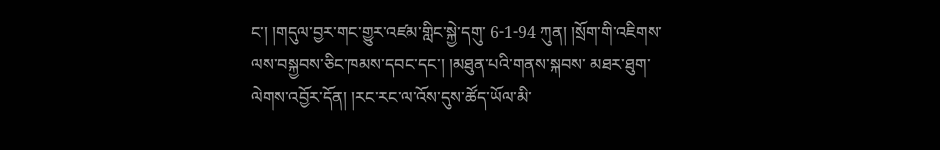ང་། །གདུལ་བྱར་གང་གྱུར་འཛམ་གླིང་སྐྱེ་དགུ་ 6-1-94 ཀུན། །སྲོག་གི་འཇིགས་ལས་བསྐྱབས་ཅིང་ཁམས་དབང་དང་། །མཐུན་པའི་གནས་སྐབས་ མཐར་ཐུག་ལེགས་འབྱོར་དོན། །རང་རང་ལ་འོས་དུས་ཚོད་ཡོལ་མི་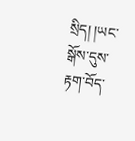སྲིད། །ཡང་སྒོས་དུས་ རྟག་བོད་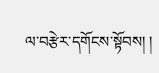ལ་བརྩེར་དགོངས་སྟོབས། །